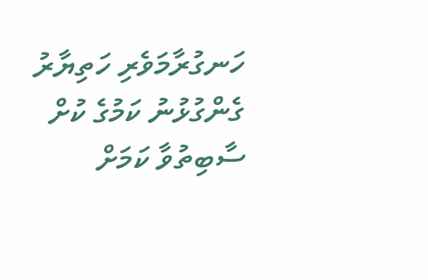ހަނގުރާމަވެރި ހަތިޔާރު ގެންގުޅުނު ކަމުގެ ކުށް ސާބިތުވާ ކަމަށް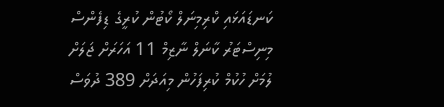ކަނޑައަޅައި ކްރިމިނަލް ކޯޓުން ކުރީގެ ޑިފެންސް މިނިސްޓަރު ކާނަލް ނާޒިމް 11 އަހަރަށް ޖަލަށް ލުމަށް ހުކުމް ކުރިފަހުން މިއަދަށް 389 ދުވަސް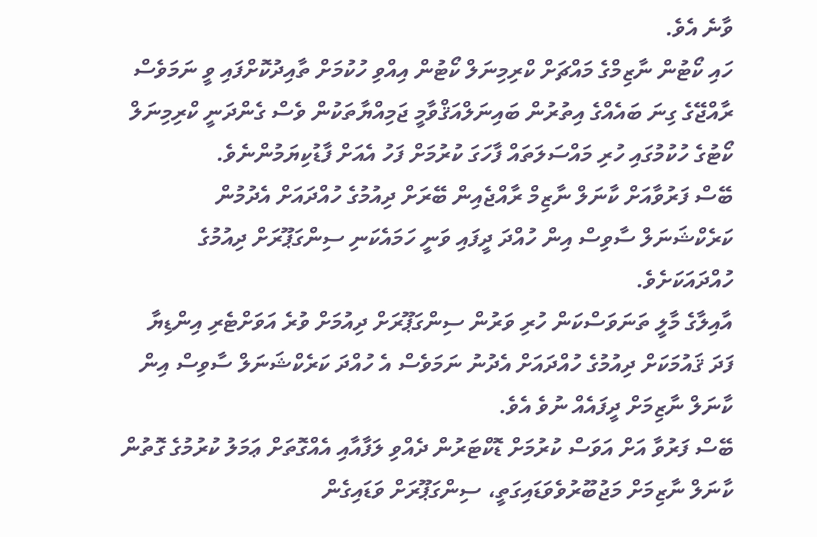ވާނެ އެވެ.
ހައި ކޯޓުން ނާޒިމްގެ މައްޗަށް ކްރިމިނަލް ކޯޓުން އިއްވި ހުކުމަށް ތާއިދުކޮށްފައި ވީ ނަމަވެސް ރާއްޖޭގެ ގިނަ ބައެއްގެ އިތުރުން ބައިނަލްއަޤްވާމީ ޖަމިއްޔާތަކުން ވެސް ގެންދަނީ ކްރިމިނަލް ކޯޓުގެ ހުކުމުގައި ހުރި މައްސަލަތައް ފާހަގަ ކުރުމަށް ފަހު އެއަށް ފާޑުކިޔަމުންނެވެ.
ބޭސް ފަރުވާއަށް ކާނަލް ނާޒިމް ރާއްޖެއިން ބޭރަށް ދިއުމުގެ ހުއްދައަށް އެދުމުން ކަރެކްޝަނަލް ސާވިސް އިން ހުއްދަ ދީފައި ވަނީ ހަމައެކަނި ސިންގަޕޫރަށް ދިއުމުގެ ހުއްދައަކަށެވެ.
އާއިލާގެ މާލީ ތަނަވަސްކަން ހުރި ވަރުން ސިންގަޕޫރަށް ދިއުމަށް ވުރެ އަވަށްޓެރި އިންޑިޔާ ފަދަ ޤައުމަކަށް ދިއުމުގެ ހުއްދައަށް އެދުނު ނަމަވެސް އެ ހުއްދަ ކަރެކްޝަނަލް ސާވިސް އިން ކާނަލް ނާޒިމަށް ދީފައެއް ނުވެ އެވެ.
ބޭސް ފަރުވާ އަށް އަވަސް ކުރުމަށް ޑޮކްޓަރުން ދެއްވި ލަފާއާއި އެއްގޮތަށް ޢަމަލު ކުރުމުގެ ގޮތުން ކާނަލް ނާޒިމަށް މަޖުބޫރުވެވަޑައިގަތީ، ސިންގަޕޫރަށް ވަޑައިގެން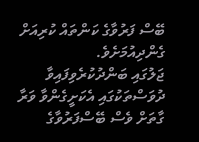ބޭސް ފަރުވާގެ ކަންތައް ކުރިއަށް ގެންދިއުމަށެވެ.
ޖަލުގައި ބަންދުކުރެވިފައިވާ ދުވަސްތަކުގައި އެކަށީގެންވާ ވަރާ ގާތަށް ވެސް ބޭސްފަރުވާގެ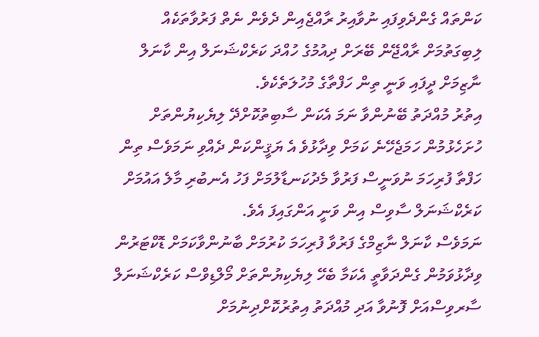ކަންތައް ގެންދެވިފައި ނުވާއިރު ރާއްޖެއިން ދެވެން ނެތް ފަރުވާތަކެއް ލިބިގަތުމަށް ރާއްޖޭން ބޭރަށް ދިއުމުގެ ހުއްދަ ކަރެކްޝަނަލް އިން ކާނަލް ނާޒިމަށް ދީފައި ވަނީ ތިން ހަފްތާގެ މުހުލަތެކެވެ.
އިތުރު މުއްދަތު ބޭނުންވާ ނަމަ އެކަން ސާބިތުކޮށްދޭ ލިޔެކިޔުންތަށް ހުށަހެޅުމުން ހަމަޖެހޭނެ ކަމަށް ވިދާޅުވެ އެ ޔަޤީންކަން ދެއްވި ނަމަވެސް ތިން ހަފްތާ ފުރިހަމަ ނުވަނީސް ފަރުވާ މެދުކަނޑާލުމަށް ފަހު އެނބުރި މާލެ އައުމަށް ކަރެކްޝަނަލް ސާވިސް އިން ވަނީ އަންގައިފަ އެވެ.
ނަމަވެސް ކާނަލް ނާޒިމްގެ ފަރުވާ ފުރިހަމަ ކުރުމަށް ބާނުންވާކަމަށް ޑޮކްޓަރުން ވިދާޅުވަމުން ގެންދަވާތީ އެކަމާ ބެހޭ ލިޔެކިޔުންތަށް މޯލްޑިވްސް ކަރެކްޝަނަލް ސާރވިސްއަށް ފޮނުވާ އަދި މުއްދަތު އިތުރުކޮށްދިނުމަށް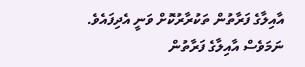އާއިލާގެ ފަރާތުން ތަކުރާރުކޮށް ވަނީ އެދިފައެވެ.
ނަމަވެސް އާއިލާގެ ފަރާތުން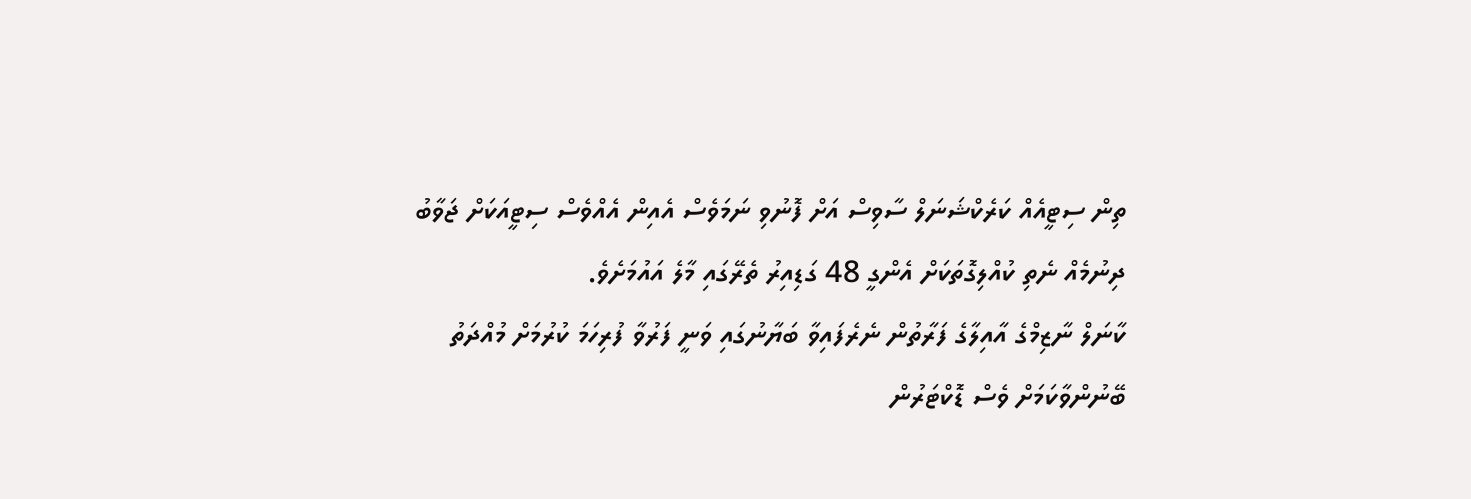ތިން ސިޓީއެއް ކަރެކްޝަނަލް ސާވިސް އަށް ފޮނުވި ނަމަވެސް އެއިން އެއްވެސް ސިޓީއަކަށް ޖަވާބު ދިނުމެއް ނެތި ކުއްލިގޮތަކަށް އެންގީ 48 ގަޑިއިރު ތެރޭގައި މާލެ އައުމަށެވެ.
ކާނަލް ނާޒިމްގެ އާއިލާގެ ފަރާތުން ނެރެފައިވާ ބަޔާނުގައި ވަނީ ފަރުވާ ފުރިހަމަ ކުރުމަށް މުއްދަތު ބޭނުންވާކަމަށް ވެސް ޑޮކްޓަރުން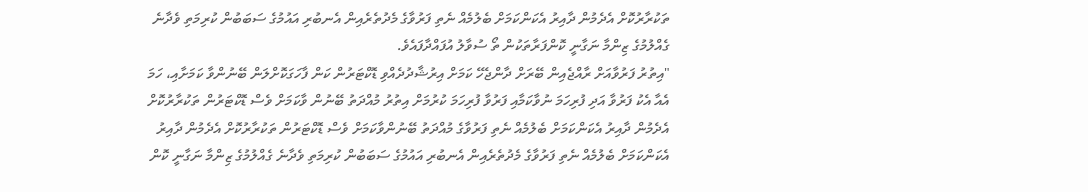ތަކުރާރުކޮށް އެދެމުން ދާއިރު އެކަންކަމަށް ބެލުމެއް ނެތި ފަރުވާގެ މެދުތެރެއިން އެނބުރި އައުމުގެ ސަބަބުން ކުރިމަތި ވެދާނެ ގެއްލުމުގެ ޒިންމާ ނަގާނީ ކޮންފަރާތަކުން ތޯ ސުވާލު އުފައްދާފައެވެ.
"އިތުރު ފަރުވާއަށް ރާއްޖެއިން ބޭރަށް ދާންޖެހޭ ކަމަށް އިރުޝާދުދެއްވި ޑޮކްޓަރުން ކަން ފާހަގަކޮށްލަން ބޭނުންވާ ކަމަށާއި، ހަމަ އެއާ އެކު ފަރުވާ އަދި ފުރިހަމަ ނުވާކަމާއި ފަރުވާ ފުރިހަމަ ކުރުމަށް އިތުރު މުއްދަތު ބޭނުން ވާކަމަށް ވެސް ޑޮކްޓަރުން ތަކުރާރުކޮށް އެދެމުން ދާއިރު އެކަންކަމަށް ބެލުމެއް ނެތި ފަރުވާގެ މުއްދަތު ބޭނުންވާކަމަށް ވެސް ޑޮކްޓަރުން ތަކުރާރުކޮށް އެދެމުން ދާއިރު އެކަންކަމަށް ބެލުމެއް ނެތި ފަރުވާގެ މެދުތެރެއިން އެނބުރި އައުމުގެ ސަބަބުން ކުރިމަތި ވެދާނެ ގެއްލުމުގެ ޒިންމާ ނަގާނީ ކޮން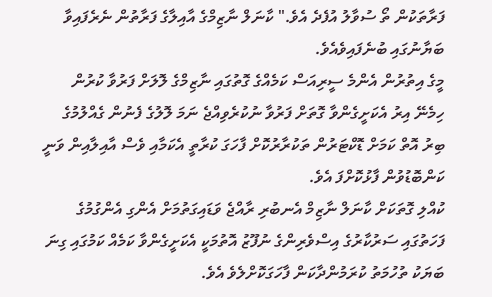ފަރާތަކުން ތޯ ސުވާލު އުފެދެ އެވެ." ކާނަލް ނާޒިމްގެ އާއިލާގެ ފަރާތުން ނެރެފައިވާ ބަޔާނުގައި ބުނެފައިވެއެވެ.
މީގެ އިތުރުން އެންމެ ސީރިއަސް ކަމެއްގެ ގޮތުގައި ނާޒިމްގެ ލޮލަށް ފަރުވާ ކުރުން ހިމެނޭ އިރު އެކަށީގެންވާ ގޮތަށް ފަރުވާ ނުކުރެވިއްޖެ ނަމަ ލޮލުގެ ފެނުން ގެއްލުމުގެ ބިރު އޮތް ކަމަށް ޑޮކްޓަރުން ތަކުރާރުކޮށް ފާހަގަ ކުރާތީ އެކަމާއި ވެސް އާއިލާއިން ވަނީ ކަންބޮޑުވުން ފާޅުކޮށްފަ އެވެ.
ކުއްލި ގޮތަކަށް ކާނަލް ނާޒިމް އެނބުރި ރާއްޖެ ވަޑައިގަތުމަށް އެންގި އެންގުމުގެ ފަހަތުގައި ސަރުކާރުގެ އިސްވެރިންގެ ނުފޫޒު އޮތުމަކީ އެކަށީގެންވާ ކަމެއް ކަމުގައި ގިނަ ބަޔަކު ތުހުމަތު ކުރަމުންދާކަން ފާހަގަކޮށްލެވެ އެވެ.